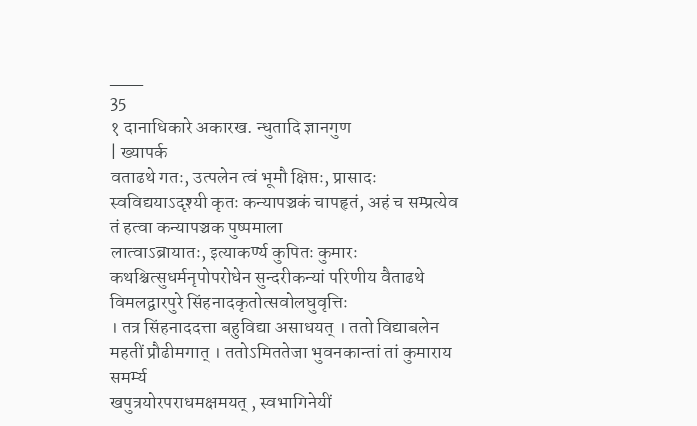___
35
१ दानाधिकारे अकारख. न्धुतादि ज्ञानगुण
| ख्यापर्क
वताढथे गतः, उत्पलेन त्वं भूमौ क्षिप्तः, प्रासादः स्वविद्ययाऽदृश्यी कृतः कन्यापञ्चकं चापहृतं, अहं च सम्प्रत्येव तं हत्वा कन्यापञ्चक पुष्पमाला
लात्वाऽब्रायातः, इत्याकर्ण्य कुपितः कुमारः कथश्चित्सुधर्मनृपोपरोधेन सुन्दरीकन्यां परिणीय वैताढथे विमलद्वारपुरे सिंहनादकृतोत्सवोलघुवृत्तिः
। तत्र सिंहनाददत्ता बहुविद्या असाधयत् । ततो विद्याबलेन महतीं प्रौढीमगात् । ततोऽमिततेजा भुवनकान्तां तां कुमाराय समर्म्य
खपुत्रयोरपराधमक्षमयत् , स्वभागिनेयीं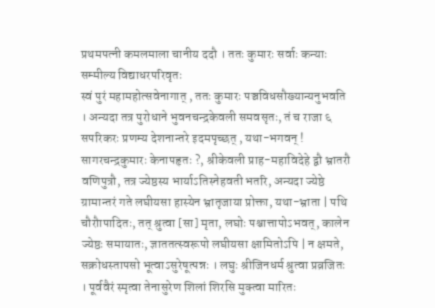प्रथमपत्नी कमलमाला चानीय ददौ । ततः कुमारः सर्वाः कन्याः सम्मील्य विद्याधरपरिवृतः
स्वं पुरं महामहोत्सवेनागात् , ततः कुमारः पञ्चविधसौख्यान्यनुभवति । अन्यदा तत्र पुरोधाने भुवनचन्द्रकेवली समवसृतः, तं च राजा ६ सपरिकरः प्रणम्य देशनान्तरे इदमपृच्छत् , यथा-भगवन् ! सागरचन्द्रकुमारः केनापहृतः ?, श्रीकेवली प्राह-महाविदेहे द्वौ भ्रातरौ
वणिपुत्रौ, तत्र ज्येष्ठस्य भार्याऽतिस्नेहवती भतरि, अन्यदा ज्येष्ठे ग्रामान्तरं गते लघीयसा हास्येन भ्रातृजाया प्रोक्ता, यथा-भ्राता | पथि चौरौापादितः, तत् श्रुत्वा [सा] मृता, लघोः पश्चात्तापोऽभवत्, कालेन ज्येष्ठः समायातः, ज्ञाततत्स्वरूपो लघीयसा क्षामितोऽपि | न क्षमते, सक्रोधस्तापसो भूत्वाऽसुरेषूत्पन्नः । लघुः श्रीजिनधर्म श्रुत्वा प्रव्रजितः । पूर्ववैरं स्मृत्वा तेनासुरेण शिलां शिरसि मुक्त्वा मारितः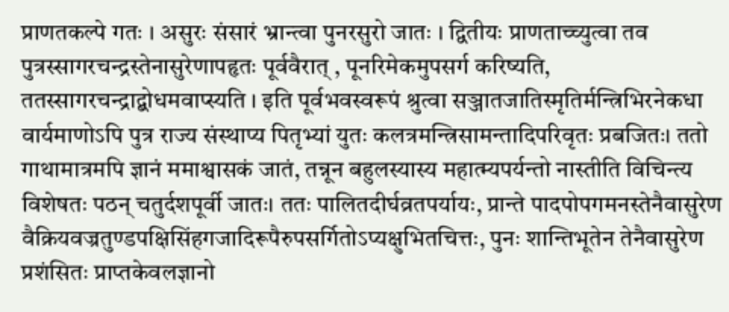प्राणतकल्पे गतः । असुरः संसारं भ्रान्त्वा पुनरसुरो जातः । द्वितीयः प्राणताच्च्युत्वा तव पुत्रस्सागरचन्द्रस्तेनासुरेणापहृतः पूर्ववैरात् , पूनरिमेकमुपसर्ग करिष्यति, ततस्सागरचन्द्राद्बोधमवाप्स्यति । इति पूर्वभवस्वरूपं श्रुत्वा सञ्जातजातिस्मृतिर्मन्त्रिभिरनेकधा वार्यमाणोऽपि पुत्र राज्य संस्थाप्य पितृभ्यां युतः कलत्रमन्त्रिसामन्तादिपरिवृतः प्रबजितः। ततो गाथामात्रमपि ज्ञानं ममाश्वासकं जातं, तन्नून बहुलस्यास्य महात्म्यपर्यन्तो नास्तीति विचिन्त्य विशेषतः पठन् चतुर्दशपूर्वी जातः। ततः पालितदीर्घव्रतपर्यायः, प्रान्ते पादपोपगमनस्तेनैवासुरेण वैक्रियवज्रतुण्डपक्षिसिंहगजादिरूपैरुपसर्गितोऽप्यक्षुभितचित्तः, पुनः शान्तिभूतेन तेनैवासुरेण प्रशंसितः प्राप्तकेवलज्ञानो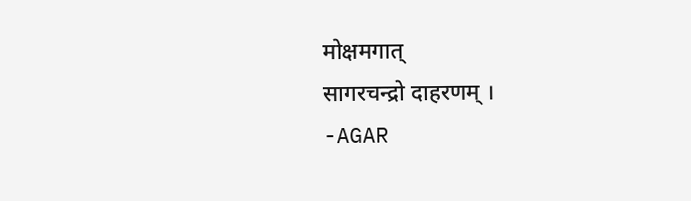मोक्षमगात्
सागरचन्द्रो दाहरणम् ।
-AGAR